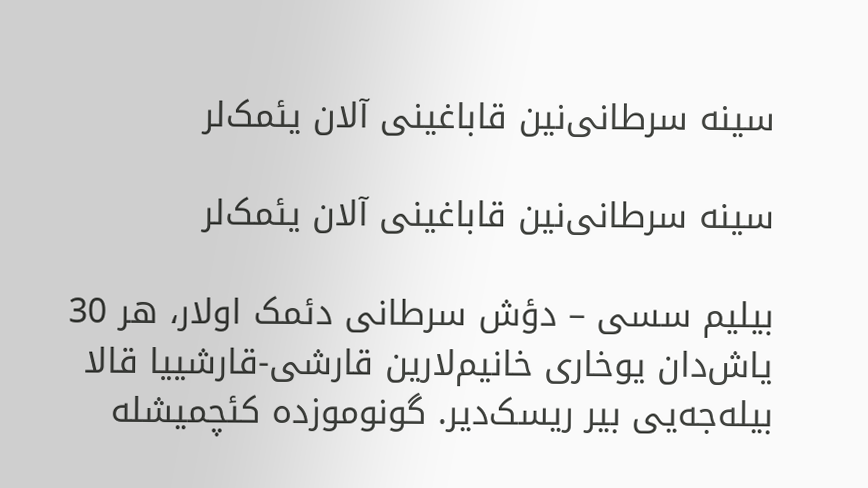سینه سرطانی‌نین قاباغینی آلان یئمک‌لر

سینه سرطانی‌نین قاباغینی آلان یئمک‌لر

بیلیم سسی – دؤش سرطانی دئمک اولار، هر 30 یاش‌دان یوخاری خانیم‌لارین قارشی-قارشییا قالا بیله‌جه‌یی بیر ریسک‌دیر. گونوموزده کئچمیشله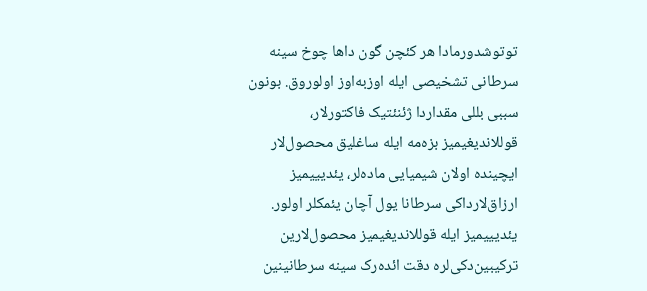توتوشدورمادا هر کئچن گون داها چوخ سینه سرطانی تشخیصی ایله اوزبه‌اوز اولوروق. بونون سببی بللی مقداردا ژئنئتیک فاکتورلار، قوللاندیغیمیز بزه‌مه ایله ساغلیق محصول‌لار ایچینده اولان شیمیایی ماده‌لر، یئدیییمیز ارزاق‌لارداکی سرطانا یول آچان یئمکلر اولور. یئدیییمیز ایله قوللاندیغیمیز محصول‌لارین ترکیبین‌دکی‌لره دقت ائده‌رک سینه سرطانینین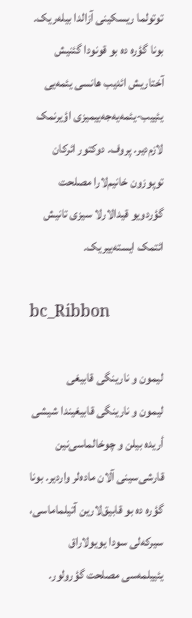توتولما ریسکینی آزالدا بیله‌ریک. بونا گؤره ده بو قونودا گئنیش آختاریش ائدیب هانسی یئمه‌یی یئییب-یئمه‌یه‌جه‌ییمیزی اؤیرنمک لازم‌دیر. پروف. دوکتور ائرکان توپوزون خانیم‌لارا مصلحت گؤردویو قیدا‌لارلا سیزی تانیش ائتمک ایسته‌ییریک.

bc_Ribbon

لیمون و نارینگی قابیغی
لیمون و نارینگی قابیغیندا شیشی أریده بیلن و چوخالماسی‌نین قارشی‌سینی آلان ماده‌لر واردیر. بونا گؤره ده بو قابیق‌لارین آتیلماماسی، سیرکه‌لی سودا یویولا‌راق یئییلمه‌سی مصلحت گؤرولور.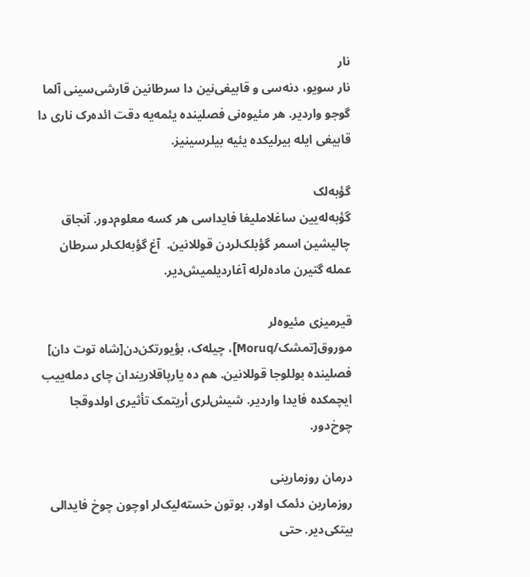نار
نار سویو، دنه‌سی و قابیغی‌نین دا سرطانین قارشی‌سینی آلما گوجو واردیر. هر مئیوه‌نی فصلینده یئمه‌یه دقت ائده‌رک ناری دا قابیغی ایله بیرلیکده یئیه بیلرسینیز.

گؤبه‌لک
گؤبه‌له‌یین ساغلاملیغا فایداسی هر کسه معلوم‌دور. آنجاق چالیشین اسمر گؤبلک‌لردن قوللانین.  آغ گؤبه‌لک‌لر سرطان عمله گتیرن ماده‌لرله آغاردیلمیش‌دیر.

قیرمیزی مئیوه‌لر
موروق[تمشک/Moruq]، چیله‌ک، بؤیورتکن‌دن[شاه توت دان] فصلینده بوللوجا قوللانین. هم ده یارپاقلاریندان‌ چای دمله‌ییب ایچمکده فایدا واردیر. شیش‌لری أریتمک تأثیری اولدوقجا چوخ‌دور.

درمان روزمارینی
روزمارین دئمک اولار، بوتون خسته‌لیک‌لر اوچون چوخ فایدا‌لی بیتکی‌دیر. حتی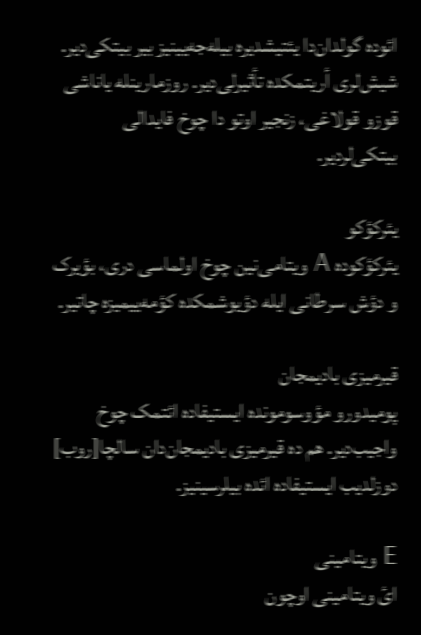ائوده گولدان‌دا یئتیشدیره بیله‌جه‌یینیز بیر بیتکی‌دیر. شیش‌لری أریتمکده تأثیرلی‌دیر. روزمارینله یاناشی قوزو قولاغی، زنجیر اوتو دا چوخ فایدا‌لی بیتکی‌لردیر.

یئرکؤکو
یئرکؤکوده A ویتامی‌نین چوخ اولماسی دری، بؤیرک و دؤش سرطانی‌ ایله دؤیوشمکده کؤمه‌ییمیزه چاتیر.

قیرمیزی بادیمجان
پومیدورو مؤوسومونده ایستیفاده ائتمک چوخ واجیب‌دیر. هم ده قیرمیزی بادیمجان‌دان سالچا[روب] دوزلدیب ایستیفاده ائده بیلرسینیز.

E ویتامینی
ائ ویتامینی اوچون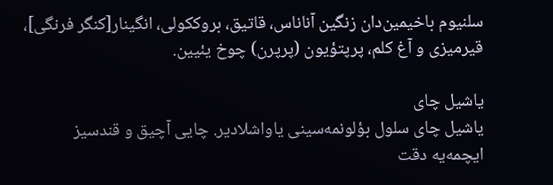سلنیوم باخیمین‌دان زنگین آناناس، قاتیق، بروککولی، انگینار[کنگر فرنگی]، قیرمیزی و آغ کلم، پرپتؤیون (پرپرن) چوخ یئیین.

یاشیل چای
یاشیل چای سلول بؤلونمه‌سینی یاواشلا‌دیر. چایی آچیق و قندسیز ایچمه‌یه دقت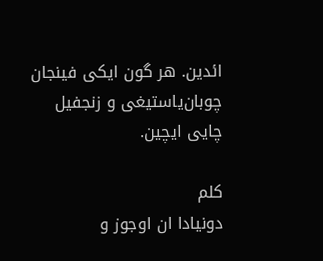ائدین. هر گون ایکی فینجان چوبان‌یاستیغی و زنجفیل چایی ایچین.

کلم
دونیادا ان اوجوز و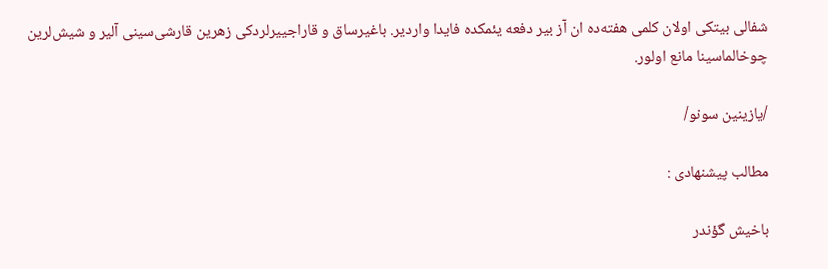شفا‌لی بیتکی اولان کلمی هفته‌ده ان آز بیر دفعه یئمکده فایدا واردیر. باغیرساق و قاراجییرلردکی زهرین قارشی‌سینی آلیر و شیش‌لرین چوخالماسینا مانع اولور.

/یازینین سونو/

مطالب پیشنهادی :

باخیش گؤندر